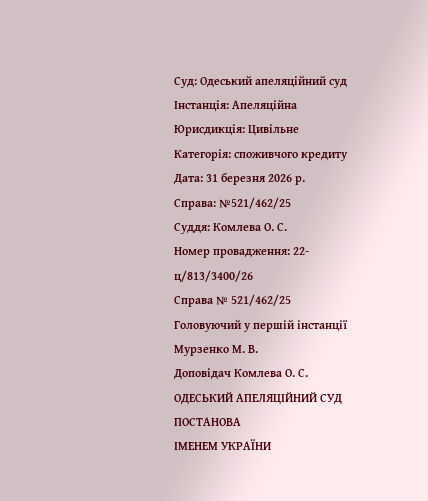Суд: Одеський апеляційний суд
Інстанція: Апеляційна
Юрисдикція: Цивільне
Категорія: споживчого кредиту
Дата: 31 березня 2026 р.
Справа: №521/462/25
Суддя: Комлева О. С.
Номер провадження: 22-ц/813/3400/26
Справа № 521/462/25
Головуючий у першій інстанції Мурзенко М. В.
Доповідач Комлева О. С.
ОДЕСЬКИЙ АПЕЛЯЦІЙНИЙ СУД
ПОСТАНОВА
ІМЕНЕМ УКРАЇНИ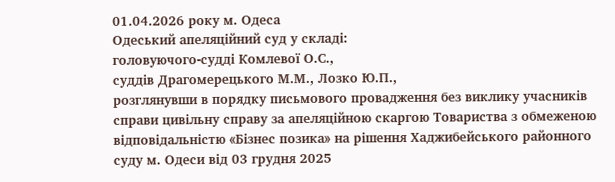01.04.2026 року м. Одеса
Одеський апеляційний суд у складі:
головуючого-судді Комлевої О.С.,
суддів Драгомерецького М.М., Лозко Ю.П.,
розглянувши в порядку письмового провадження без виклику учасників справи цивільну справу за апеляційною скаргою Товариства з обмеженою відповідальністю «Бізнес позика» на рішення Хаджибейського районного суду м. Одеси від 03 грудня 2025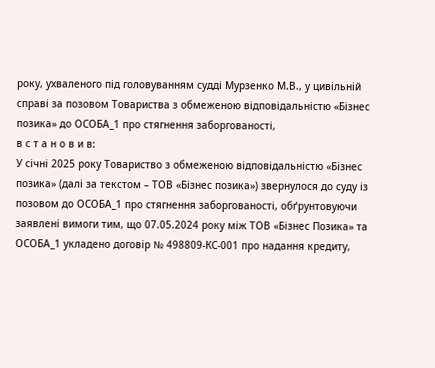року, ухваленого під головуванням судді Мурзенко М.В., у цивільній справі за позовом Товариства з обмеженою відповідальністю «Бізнес позика» до ОСОБА_1 про стягнення заборгованості,
в с т а н о в и в:
У січні 2025 року Товариство з обмеженою відповідальністю «Бізнес позика» (далі за текстом – ТОВ «Бізнес позика») звернулося до суду із позовом до ОСОБА_1 про стягнення заборгованості, обґрунтовуючи заявлені вимоги тим, що 07.05.2024 року між ТОВ «Бізнес Позика» та ОСОБА_1 укладено договір № 498809-КС-001 про надання кредиту,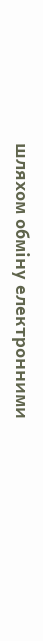шляхом обміну електронними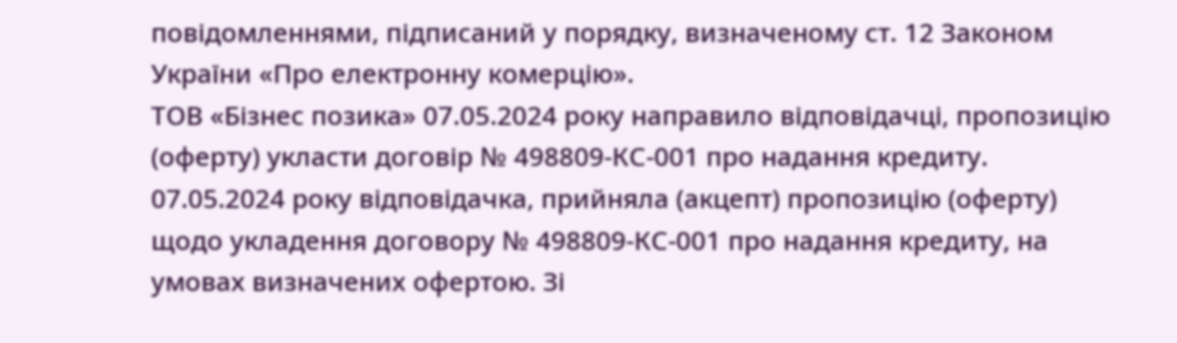повідомленнями, підписаний у порядку, визначеному ст. 12 Законом України «Про електронну комерцію».
ТОВ «Бізнес позика» 07.05.2024 року направило відповідачці, пропозицію (оферту) укласти договір № 498809-КС-001 про надання кредиту.
07.05.2024 року відповідачка, прийняла (акцепт) пропозицію (оферту) щодо укладення договору № 498809-КС-001 про надання кредиту, на умовах визначених офертою. Зі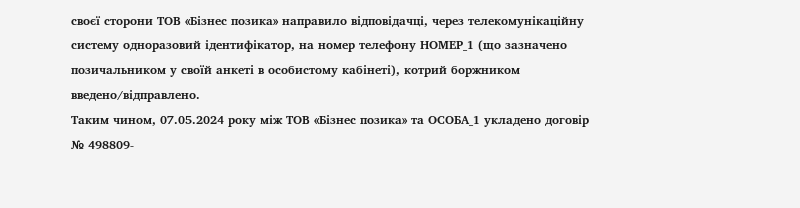своєї сторони ТОВ «Бізнес позика» направило відповідачці, через телекомунікаційну систему одноразовий ідентифікатор, на номер телефону НОМЕР_1 (що зазначено позичальником у своїй анкеті в особистому кабінеті), котрий боржником введено/відправлено.
Таким чином, 07.05.2024 року між ТОВ «Бізнес позика» та ОСОБА_1 укладено договір № 498809-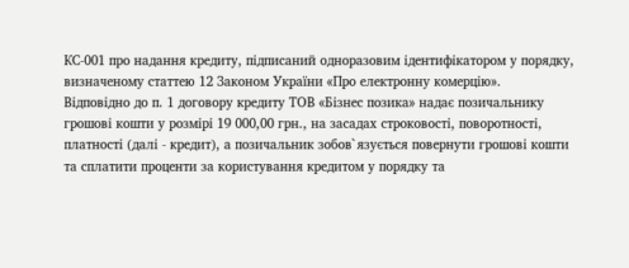КС-001 про надання кредиту, підписаний одноразовим ідентифікатором у порядку, визначеному статтею 12 Законом України «Про електронну комерцію».
Відповідно до п. 1 договору кредиту ТОВ «Бізнес позика» надає позичальнику грошові кошти у розмірі 19 000,00 грн., на засадах строковості, поворотності, платності (далі - кредит), а позичальник зобов`язується повернути грошові кошти та сплатити проценти за користування кредитом у порядку та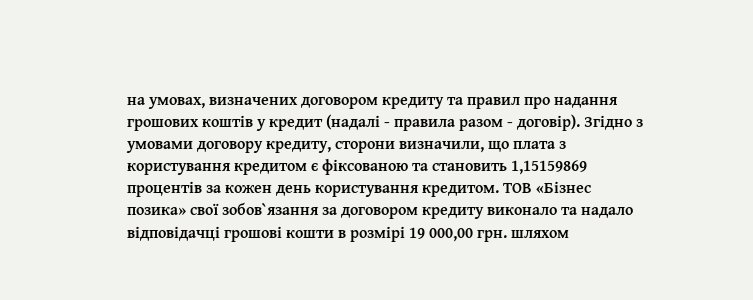на умовах, визначених договором кредиту та правил про надання грошових коштів у кредит (надалі - правила разом - договір). Згідно з умовами договору кредиту, сторони визначили, що плата з користування кредитом є фіксованою та становить 1,15159869 процентів за кожен день користування кредитом. ТОВ «Бізнес позика» свої зобов`язання за договором кредиту виконало та надало відповідачці грошові кошти в розмірі 19 000,00 грн. шляхом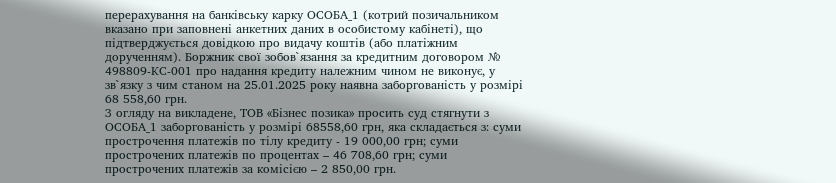перерахування на банківську карку ОСОБА_1 (котрий позичальником вказано при заповнені анкетних даних в особистому кабінеті), що підтверджується довідкою про видачу коштів (або платіжним дорученням). Боржник свої зобов`язання за кредитним договором № 498809-КС-001 про надання кредиту належним чином не виконує, у зв`язку з чим станом на 25.01.2025 року наявна заборгованість у розмірі 68 558,60 грн.
З огляду на викладене, ТОВ «Бізнес позика» просить суд стягнути з ОСОБА_1 заборгованість у розмірі 68558,60 грн, яка складається з: суми прострочення платежів по тілу кредиту - 19 000,00 грн; суми прострочених платежів по процентах – 46 708,60 грн; суми прострочених платежів за комісією – 2 850,00 грн.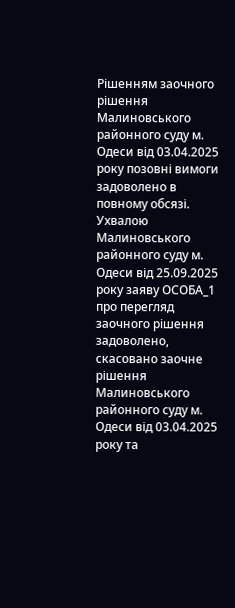Рішенням заочного рішення Малиновського районного суду м. Одеси від 03.04.2025 року позовні вимоги задоволено в повному обсязі.
Ухвалою Малиновського районного суду м. Одеси від 25.09.2025 року заяву ОСОБА_1 про перегляд заочного рішення задоволено, скасовано заочне рішення Малиновського районного суду м. Одеси від 03.04.2025 року та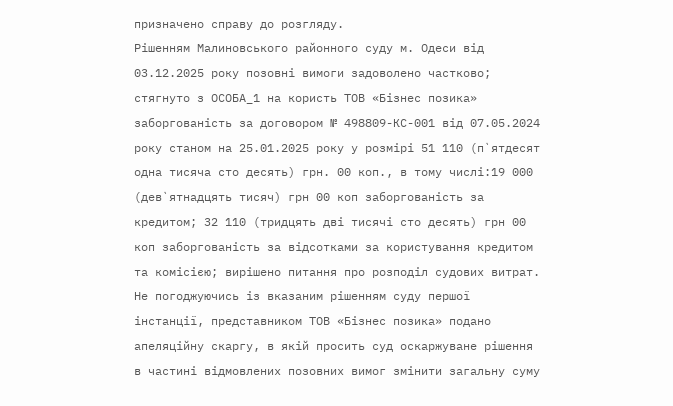призначено справу до розгляду.
Рішенням Малиновського районного суду м. Одеси від 03.12.2025 року позовні вимоги задоволено частково; стягнуто з ОСОБА_1 на користь ТОВ «Бізнес позика» заборгованість за договором № 498809-КС-001 від 07.05.2024 року станом на 25.01.2025 року у розмірі 51 110 (п`ятдесят одна тисяча сто десять) грн. 00 коп., в тому числі:19 000 (дев`ятнадцять тисяч) грн 00 коп заборгованість за кредитом; 32 110 (тридцять дві тисячі сто десять) грн 00 коп заборгованість за відсотками за користування кредитом та комісією; вирішено питання про розподіл судових витрат.
Не погоджуючись із вказаним рішенням суду першої інстанції, представником ТОВ «Бізнес позика» подано апеляційну скаргу, в якій просить суд оскаржуване рішення в частині відмовлених позовних вимог змінити загальну суму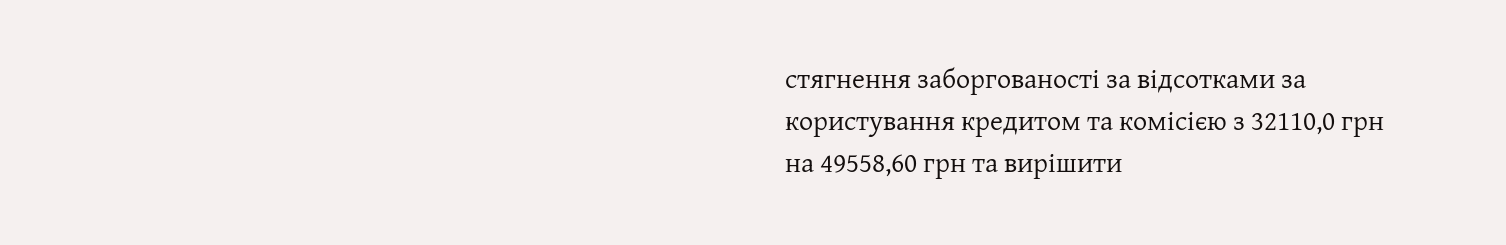стягнення заборгованості за відсотками за користування кредитом та комісією з 32110,0 грн на 49558,60 грн та вирішити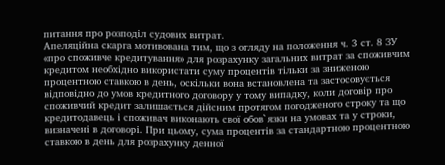питання про розподіл судових витрат.
Апеляційна скарга мотивована тим, що з огляду на положення ч. 3 ст. 8 ЗУ «про споживче кредитування» для розрахунку загальних витрат за споживчим кредитом необхідно використати суму процентів тільки за зниженою процентною ставкою в день, оскільки вона встановлена та застосовується відповідно до умов кредитного договору у тому випадку, коли договір про споживчий кредит залишається дійсним протягом погодженого строку та що кредитодавець і споживач виконають свої обов`язки на умовах та у строки, визначені в договорі. При цьому, сума процентів за стандартною процентною ставкою в день для розрахунку денної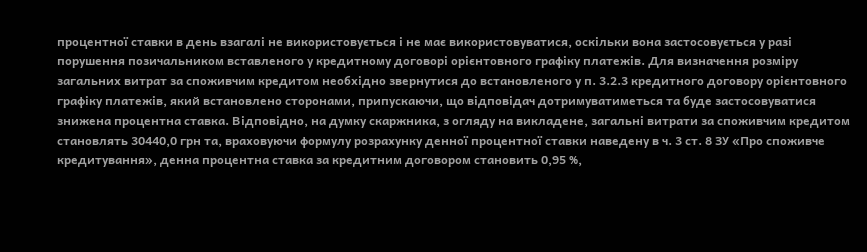процентної ставки в день взагалі не використовується і не має використовуватися, оскільки вона застосовується у разі порушення позичальником вставленого у кредитному договорі орієнтовного графіку платежів. Для визначення розміру загальних витрат за споживчим кредитом необхідно звернутися до встановленого у п. 3.2.3 кредитного договору орієнтовного графіку платежів, який встановлено сторонами, припускаючи, що відповідач дотримуватиметься та буде застосовуватися знижена процентна ставка. Відповідно, на думку скаржника, з огляду на викладене, загальні витрати за споживчим кредитом становлять 30440,0 грн та, враховуючи формулу розрахунку денної процентної ставки наведену в ч. 3 ст. 8 ЗУ «Про споживче кредитування», денна процентна ставка за кредитним договором становить 0,95 %,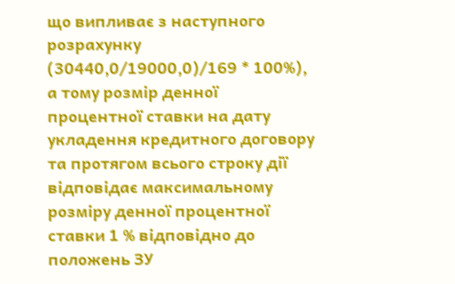що випливає з наступного розрахунку (30440,0/19000,0)/169 * 100%), а тому розмір денної процентної ставки на дату укладення кредитного договору та протягом всього строку дії відповідає максимальному розміру денної процентної ставки 1 % відповідно до положень ЗУ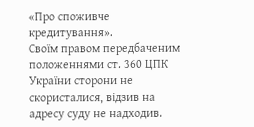«Про споживче кредитування».
Своїм правом передбаченим положеннями ст. 360 ЦПК України сторони не скористалися, відзив на адресу суду не надходив.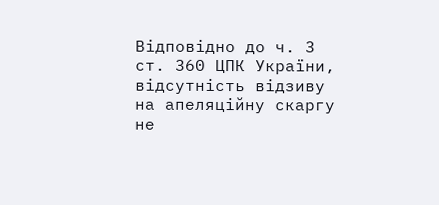Відповідно до ч. 3 ст. 360 ЦПК України, відсутність відзиву на апеляційну скаргу не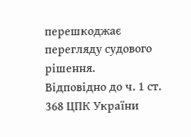перешкоджає перегляду судового рішення.
Відповідно до ч. 1 ст. 368 ЦПК України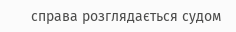справа розглядається судом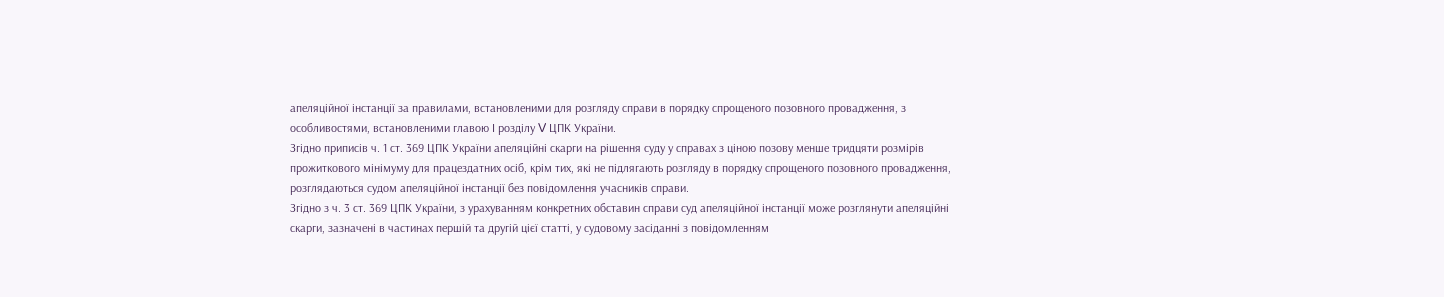апеляційної інстанції за правилами, встановленими для розгляду справи в порядку спрощеного позовного провадження, з особливостями, встановленими главою І розділу V ЦПК України.
Згідно приписів ч. 1 ст. 369 ЦПК України апеляційні скарги на рішення суду у справах з ціною позову менше тридцяти розмірів прожиткового мінімуму для працездатних осіб, крім тих, які не підлягають розгляду в порядку спрощеного позовного провадження, розглядаються судом апеляційної інстанції без повідомлення учасників справи.
Згідно з ч. 3 ст. 369 ЦПК України, з урахуванням конкретних обставин справи суд апеляційної інстанції може розглянути апеляційні скарги, зазначені в частинах першій та другій цієї статті, у судовому засіданні з повідомленням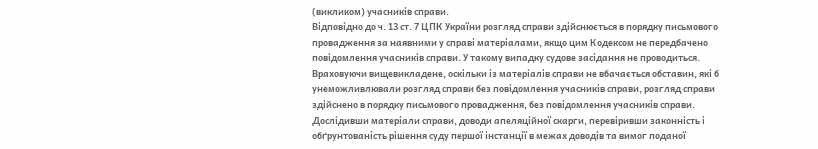(викликом) учасників справи.
Відповідно до ч. 13 ст. 7 ЦПК України розгляд справи здійснюється в порядку письмового провадження за наявними у справі матеріалами, якщо цим Кодексом не передбачено повідомлення учасників справи. У такому випадку судове засідання не проводиться.
Враховуючи вищевикладене, оскільки із матеріалів справи не вбачається обставин, які б унеможливлювали розгляд справи без повідомлення учасників справи, розгляд справи здійснено в порядку письмового провадження, без повідомлення учасників справи.
Дослідивши матеріали справи, доводи апеляційної скарги, перевіривши законність і обґрунтованість рішення суду першої інстанції в межах доводів та вимог поданої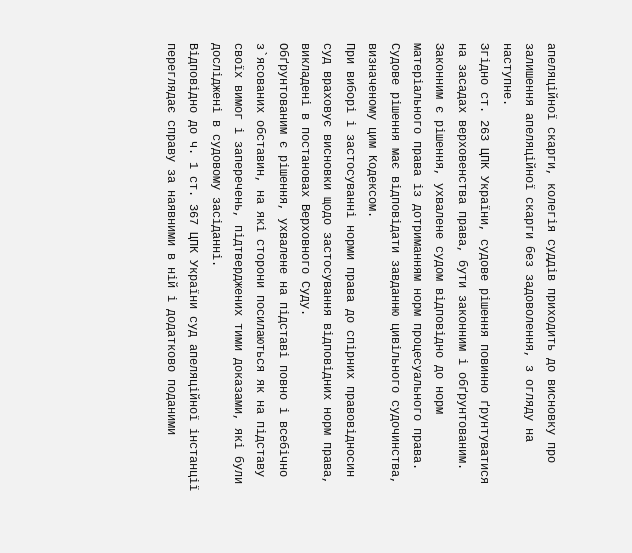апеляційної скарги, колегія суддів приходить до висновку про залишення апеляційної скарги без задоволення, з огляду на наступне.
Згідно ст. 263 ЦПК України, судове рішення повинно ґрунтуватися на засадах верховенства права, бути законним і обґрунтованим.
Законним є рішення, ухвалене судом відповідно до норм матеріального права із дотриманням норм процесуального права.
Судове рішення має відповідати завданню цивільного судочинства, визначеному цим Кодексом.
При виборі і застосуванні норми права до спірних правовідносин суд враховує висновки щодо застосування відповідних норм права, викладені в постановах Верховного Суду.
Обґрунтованим є рішення, ухвалене на підставі повно і всебічно з`ясованих обставин, на які сторони посилаються як на підставу своїх вимог і заперечень, підтверджених тими доказами, які були досліджені в судовому засіданні.
Відповідно до ч. 1 ст. 367 ЦПК України суд апеляційної інстанції переглядає справу за наявними в ній і додатково поданими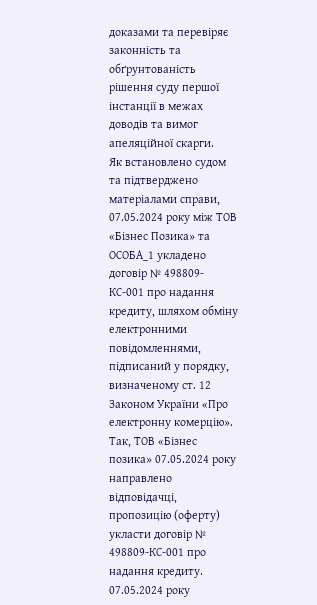доказами та перевіряє законність та обґрунтованість рішення суду першої інстанції в межах доводів та вимог апеляційної скарги.
Як встановлено судом та підтверджено матеріалами справи, 07.05.2024 року між ТОВ «Бізнес Позика» та ОСОБА_1 укладено договір № 498809-КС-001 про надання кредиту, шляхом обміну електронними повідомленнями, підписаний у порядку, визначеному ст. 12 Законом України «Про електронну комерцію». Так, ТОВ «Бізнес позика» 07.05.2024 року направлено відповідачці, пропозицію (оферту) укласти договір № 498809-КС-001 про надання кредиту.
07.05.2024 року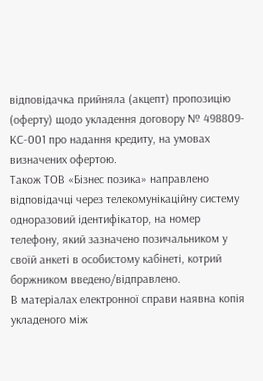відповідачка прийняла (акцепт) пропозицію (оферту) щодо укладення договору № 498809-KС-001 про надання кредиту, на умовах визначених офертою.
Також ТОВ «Бізнес позика» направлено відповідачці через телекомунікаційну систему одноразовий ідентифікатор, на номер телефону, який зазначено позичальником у своїй анкеті в особистому кабінеті, котрий боржником введено/відправлено.
В матеріалах електронної справи наявна копія укладеного між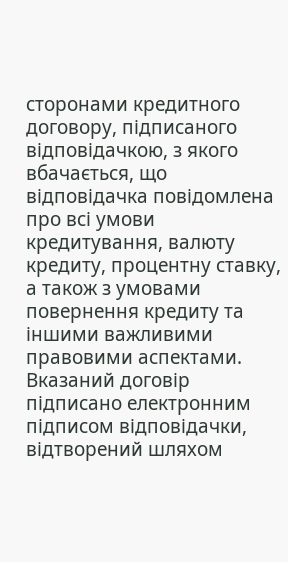сторонами кредитного договору, підписаного відповідачкою, з якого вбачається, що відповідачка повідомлена про всі умови кредитування, валюту кредиту, процентну ставку, а також з умовами повернення кредиту та іншими важливими правовими аспектами. Вказаний договір підписано електронним підписом відповідачки, відтворений шляхом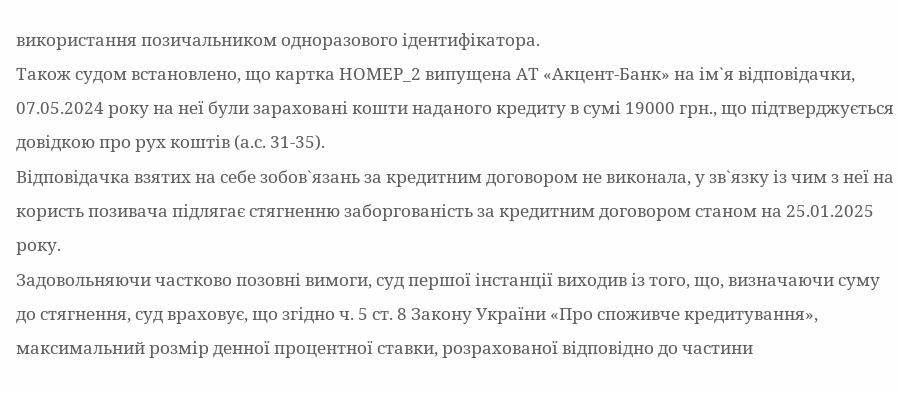використання позичальником одноразового ідентифікатора.
Також судом встановлено, що картка НОМЕР_2 випущена АТ «Акцент-Банк» на ім`я відповідачки, 07.05.2024 року на неї були зараховані кошти наданого кредиту в сумі 19000 грн., що підтверджується довідкою про рух коштів (а.с. 31-35).
Відповідачка взятих на себе зобов`язань за кредитним договором не виконала, у зв`язку із чим з неї на користь позивача підлягає стягненню заборгованість за кредитним договором станом на 25.01.2025 року.
Задовольняючи частково позовні вимоги, суд першої інстанції виходив із того, що, визначаючи суму до стягнення, суд враховує, що згідно ч. 5 ст. 8 Закону України «Про споживче кредитування», максимальний розмір денної процентної ставки, розрахованої відповідно до частини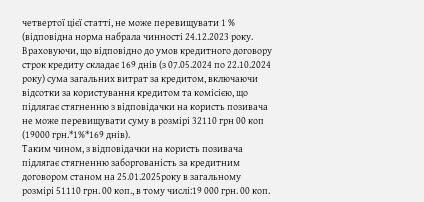четвертої цієї статті, не може перевищувати 1 % (відповідна норма набрала чинності 24.12.2023 року. Враховуючи, що відповідно до умов кредитного договору строк кредиту складає 169 днів (з 07.05.2024 по 22.10.2024 року) сума загальних витрат за кредитом, включаючи відсотки за користування кредитом та комісією, що підлягає стягненню з відповідачки на користь позивача не може перевищувати суму в розмірі 32110 грн 00 коп (19000 грн.*1%*169 днів).
Таким чином, з відповідачки на користь позивача підлягає стягненню заборгованість за кредитним договором станом на 25.01.2025року в загальному розмірі 51110 грн. 00 коп., в тому числі:19 000 грн. 00 коп.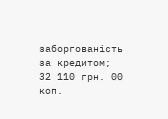заборгованість за кредитом; 32 110 грн. 00 коп.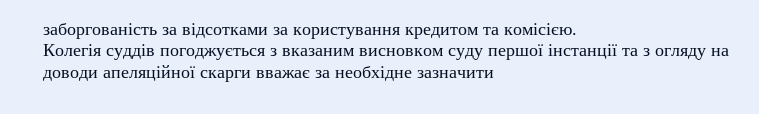заборгованість за відсотками за користування кредитом та комісією.
Колегія суддів погоджується з вказаним висновком суду першої інстанції та з огляду на доводи апеляційної скарги вважає за необхідне зазначити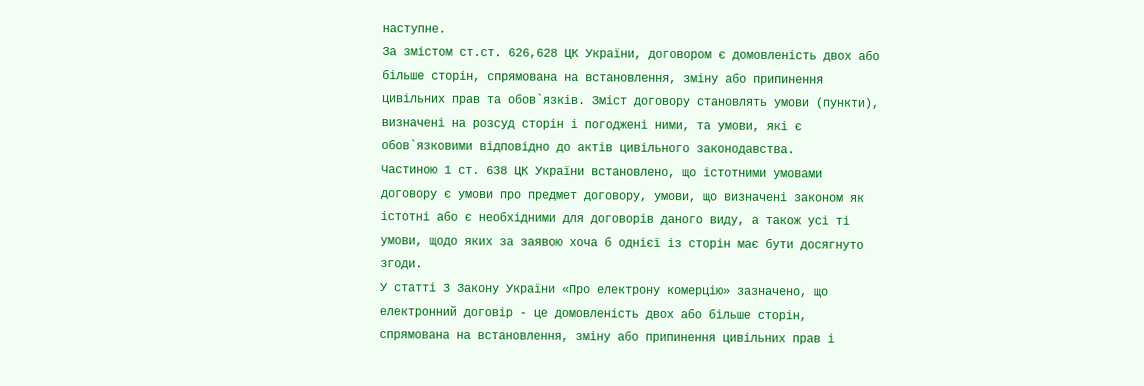наступне.
За змістом ст.ст. 626,628 ЦК України, договором є домовленість двох або більше сторін, спрямована на встановлення, зміну або припинення цивільних прав та обов`язків. Зміст договору становлять умови (пункти), визначені на розсуд сторін і погоджені ними, та умови, які є обов`язковими відповідно до актів цивільного законодавства.
Частиною 1 ст. 638 ЦК України встановлено, що істотними умовами договору є умови про предмет договору, умови, що визначені законом як істотні або є необхідними для договорів даного виду, а також усі ті умови, щодо яких за заявою хоча б однієї із сторін має бути досягнуто згоди.
У статті 3 Закону України «Про електрону комерцію» зазначено, що електронний договір - це домовленість двох або більше сторін, спрямована на встановлення, зміну або припинення цивільних прав і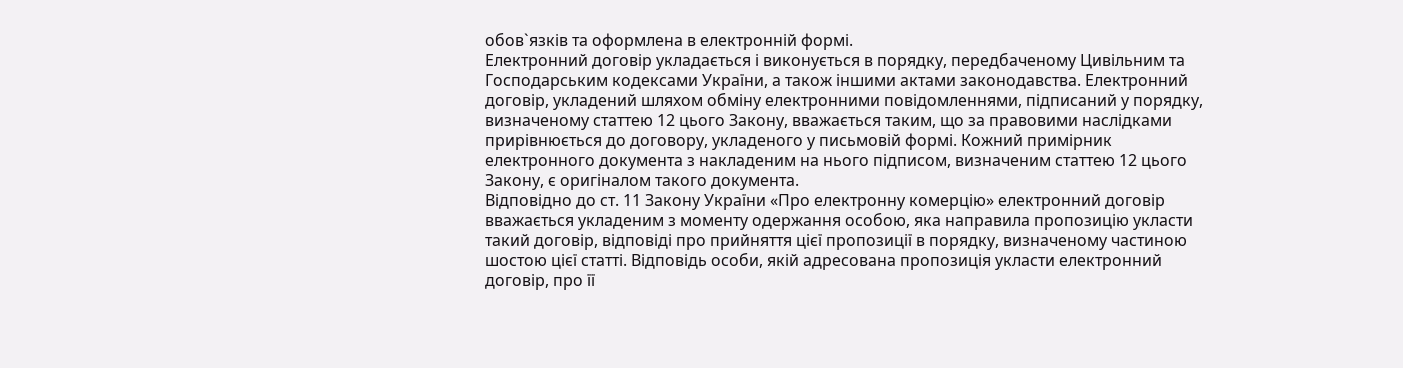обов`язків та оформлена в електронній формі.
Електронний договір укладається і виконується в порядку, передбаченому Цивільним та Господарським кодексами України, а також іншими актами законодавства. Електронний договір, укладений шляхом обміну електронними повідомленнями, підписаний у порядку, визначеному статтею 12 цього Закону, вважається таким, що за правовими наслідками прирівнюється до договору, укладеного у письмовій формі. Кожний примірник електронного документа з накладеним на нього підписом, визначеним статтею 12 цього Закону, є оригіналом такого документа.
Відповідно до ст. 11 Закону України «Про електронну комерцію» електронний договір вважається укладеним з моменту одержання особою, яка направила пропозицію укласти такий договір, відповіді про прийняття цієї пропозиції в порядку, визначеному частиною шостою цієї статті. Відповідь особи, якій адресована пропозиція укласти електронний договір, про її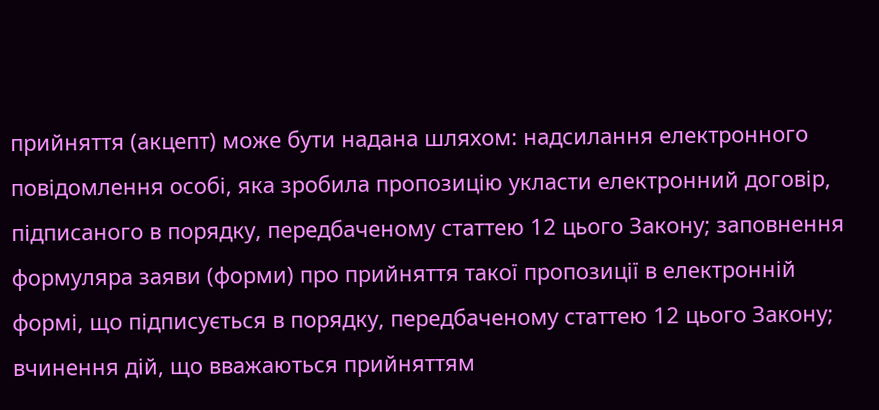прийняття (акцепт) може бути надана шляхом: надсилання електронного повідомлення особі, яка зробила пропозицію укласти електронний договір, підписаного в порядку, передбаченому статтею 12 цього Закону; заповнення формуляра заяви (форми) про прийняття такої пропозиції в електронній формі, що підписується в порядку, передбаченому статтею 12 цього Закону; вчинення дій, що вважаються прийняттям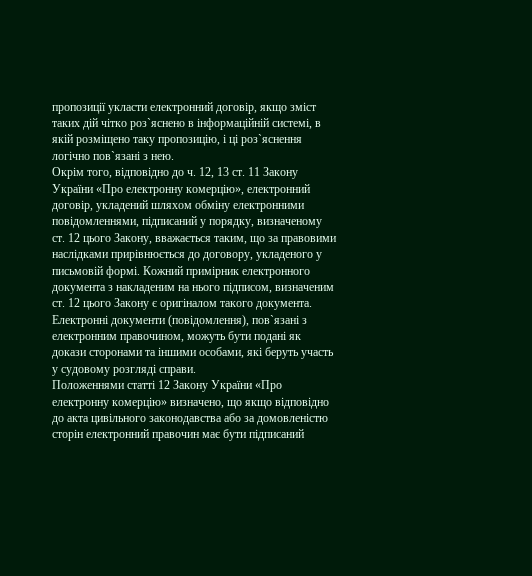пропозиції укласти електронний договір, якщо зміст таких дій чітко роз`яснено в інформаційній системі, в якій розміщено таку пропозицію, і ці роз`яснення логічно пов`язані з нею.
Окрім того, відповідно до ч. 12, 13 ст. 11 Закону України «Про електронну комерцію», електронний договір, укладений шляхом обміну електронними повідомленнями, підписаний у порядку, визначеному ст. 12 цього Закону, вважається таким, що за правовими наслідками прирівнюється до договору, укладеного у письмовій формі. Кожний примірник електронного документа з накладеним на нього підписом, визначеним ст. 12 цього Закону є оригіналом такого документа. Електронні документи (повідомлення), пов`язані з електронним правочином, можуть бути подані як докази сторонами та іншими особами, які беруть участь у судовому розгляді справи.
Положеннями статті 12 Закону України «Про електронну комерцію» визначено, що якщо відповідно до акта цивільного законодавства або за домовленістю сторін електронний правочин має бути підписаний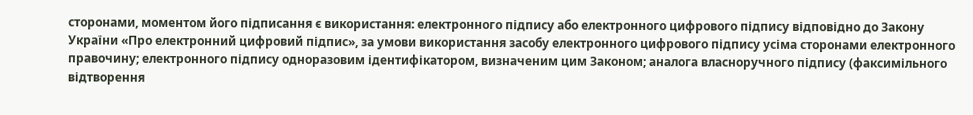сторонами, моментом його підписання є використання: електронного підпису або електронного цифрового підпису відповідно до Закону України «Про електронний цифровий підпис», за умови використання засобу електронного цифрового підпису усіма сторонами електронного правочину; електронного підпису одноразовим ідентифікатором, визначеним цим Законом; аналога власноручного підпису (факсимільного відтворення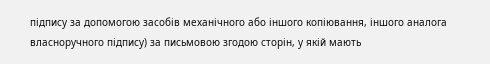підпису за допомогою засобів механічного або іншого копіювання, іншого аналога власноручного підпису) за письмовою згодою сторін, у якій мають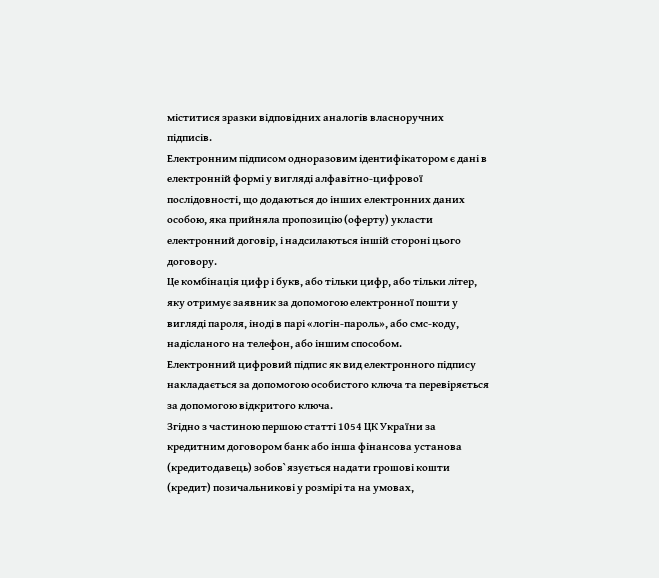міститися зразки відповідних аналогів власноручних підписів.
Електронним підписом одноразовим ідентифікатором є дані в електронній формі у вигляді алфавітно-цифрової послідовності, що додаються до інших електронних даних особою, яка прийняла пропозицію (оферту) укласти електронний договір, і надсилаються іншій стороні цього договору.
Це комбінація цифр і букв, або тільки цифр, або тільки літер, яку отримує заявник за допомогою електронної пошти у вигляді пароля, іноді в парі «логін-пароль», або смс-коду, надісланого на телефон, або іншим способом.
Електронний цифровий підпис як вид електронного підпису накладається за допомогою особистого ключа та перевіряється за допомогою відкритого ключа.
Згідно з частиною першою статті 1054 ЦК України за кредитним договором банк або інша фінансова установа (кредитодавець) зобов`язується надати грошові кошти (кредит) позичальникові у розмірі та на умовах,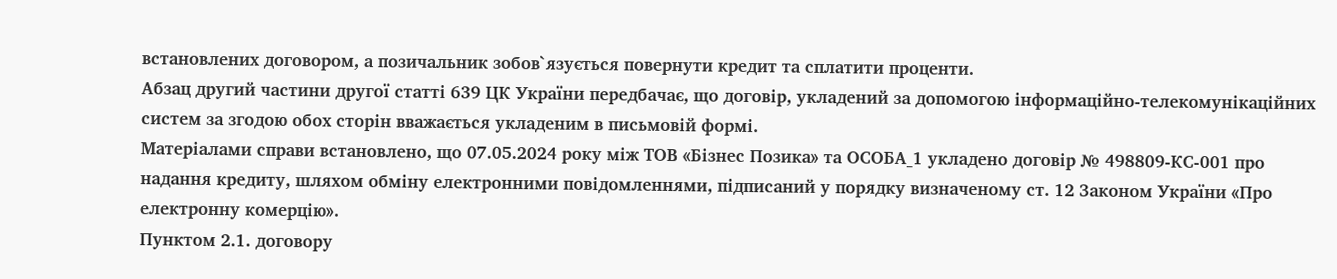встановлених договором, а позичальник зобов`язується повернути кредит та сплатити проценти.
Абзац другий частини другої статті 639 ЦК України передбачає, що договір, укладений за допомогою інформаційно-телекомунікаційних систем за згодою обох сторін вважається укладеним в письмовій формі.
Матеріалами справи встановлено, що 07.05.2024 року між ТОВ «Бізнес Позика» та ОСОБА_1 укладено договір № 498809-КС-001 про надання кредиту, шляхом обміну електронними повідомленнями, підписаний у порядку визначеному ст. 12 Законом України «Про електронну комерцію».
Пунктом 2.1. договору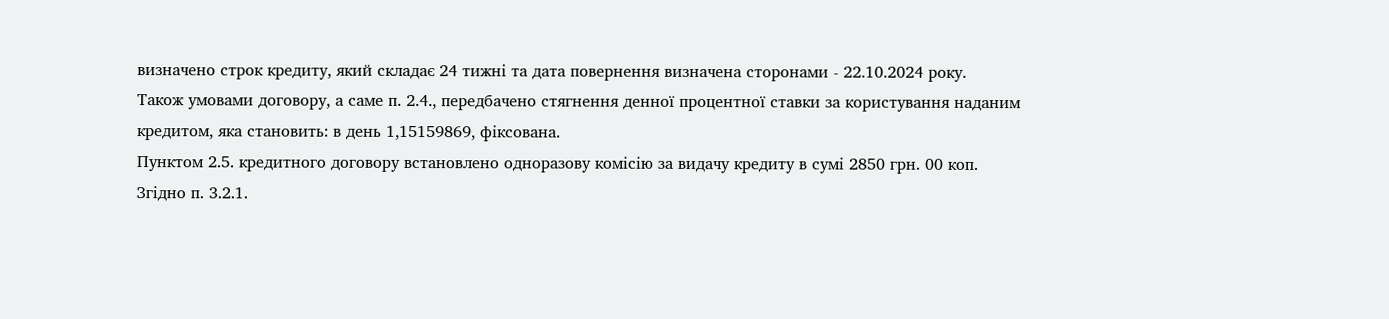визначено строк кредиту, який складає 24 тижні та дата повернення визначена сторонами - 22.10.2024 року.
Також умовами договору, а саме п. 2.4., передбачено стягнення денної процентної ставки за користування наданим кредитом, яка становить: в день 1,15159869, фіксована.
Пунктом 2.5. кредитного договору встановлено одноразову комісію за видачу кредиту в сумі 2850 грн. 00 коп.
Згідно п. 3.2.1.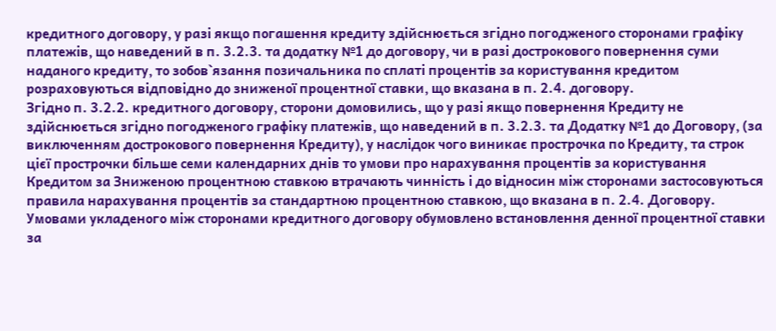кредитного договору, у разі якщо погашення кредиту здійснюється згідно погодженого сторонами графіку платежів, що наведений в п. 3.2.3. та додатку №1 до договору, чи в разі дострокового повернення суми наданого кредиту, то зобов`язання позичальника по сплаті процентів за користування кредитом розраховуються відповідно до зниженої процентної ставки, що вказана в п. 2.4. договору.
Згідно п. 3.2.2. кредитного договору, сторони домовились, що у разі якщо повернення Кредиту не здійснюється згідно погодженого графіку платежів, що наведений в п. 3.2.3. та Додатку №1 до Договору, (за виключенням дострокового повернення Кредиту), у наслідок чого виникає прострочка по Кредиту, та строк цієї прострочки більше семи календарних днів то умови про нарахування процентів за користування Кредитом за Зниженою процентною ставкою втрачають чинність і до відносин між сторонами застосовуються правила нарахування процентів за стандартною процентною ставкою, що вказана в п. 2.4. Договору.
Умовами укладеного між сторонами кредитного договору обумовлено встановлення денної процентної ставки за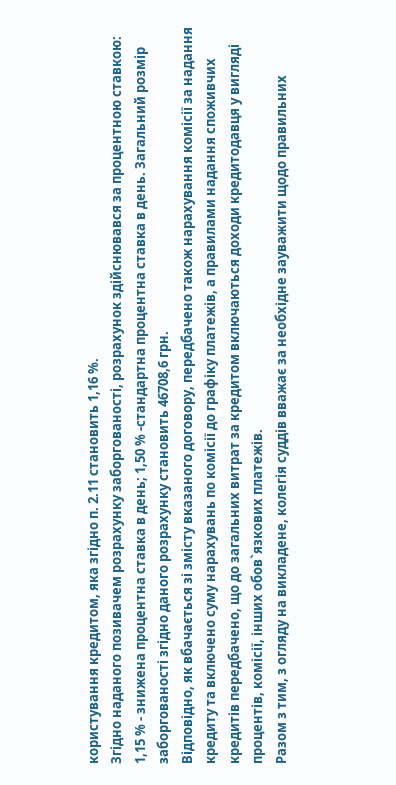користування кредитом, яка згідно п. 2.11 становить 1,16 %.
Згідно наданого позивачем розрахунку заборгованості, розрахунок здійснювався за процентною ставкою: 1,15 % - знижена процентна ставка в день; 1,50 % -стандартна процентна ставка в день. Загальний розмір заборгованості згідно даного розрахунку становить 46708,6 грн.
Відповідно, як вбачається зі змісту вказаного договору, передбачено також нарахування комісії за надання кредиту та включено суму нарахувань по комісії до графіку платежів, а правилами надання споживчих кредитів передбачено, що до загальних витрат за кредитом включаються доходи кредитодавця у вигляді процентів, комісії, інших обов`язкових платежів.
Разом з тим, з огляду на викладене, колегія суддів вважає за необхідне зауважити щодо правильних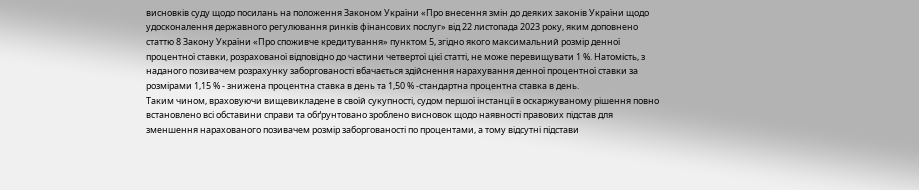висновків суду щодо посилань на положення Законом України «Про внесення змін до деяких законів України щодо удосконалення державного регулювання ринків фінансових послуг» від 22 листопада 2023 року, яким доповнено статтю 8 Закону України «Про споживче кредитування» пунктом 5, згідно якого максимальний розмір денної процентної ставки, розрахованої відповідно до частини четвертої цієї статті, не може перевищувати 1 %. Натомість, з наданого позивачем розрахунку заборгованості вбачається здійснення нарахування денної процентної ставки за розмірами 1,15 % - знижена процентна ставка в день та 1,50 % -стандартна процентна ставка в день.
Таким чином, враховуючи вищевикладене в своїй сукупності, судом першої інстанції в оскаржуваному рішення повно встановлено всі обставини справи та обґрунтовано зроблено висновок щодо наявності правових підстав для зменшення нарахованого позивачем розмір заборгованості по процентами, а тому відсутні підстави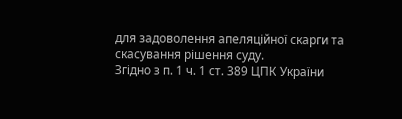для задоволення апеляційної скарги та скасування рішення суду.
Згідно з п. 1 ч. 1 ст. 389 ЦПК України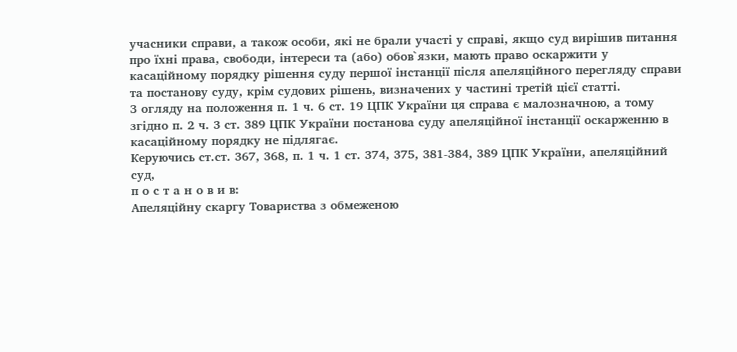учасники справи, а також особи, які не брали участі у справі, якщо суд вирішив питання про їхні права, свободи, інтереси та (або) обов`язки, мають право оскаржити у касаційному порядку рішення суду першої інстанції після апеляційного перегляду справи та постанову суду, крім судових рішень, визначених у частині третій цієї статті.
З огляду на положення п. 1 ч. 6 ст. 19 ЦПК України ця справа є малозначною, а тому згідно п. 2 ч. 3 ст. 389 ЦПК України постанова суду апеляційної інстанції оскарженню в касаційному порядку не підлягає.
Керуючись ст.ст. 367, 368, п. 1 ч. 1 ст. 374, 375, 381-384, 389 ЦПК України, апеляційний суд,
п о с т а н о в и в:
Апеляційну скаргу Товариства з обмеженою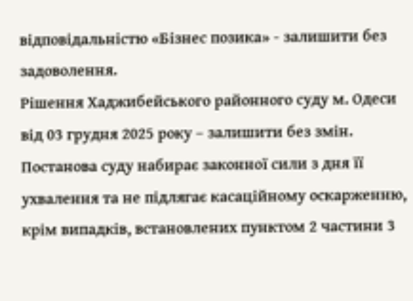відповідальністю «Бізнес позика» - залишити без задоволення.
Рішення Хаджибейського районного суду м. Одеси від 03 грудня 2025 року – залишити без змін.
Постанова суду набирає законної сили з дня її ухвалення та не підлягає касаційному оскарженню, крім випадків, встановлених пунктом 2 частини 3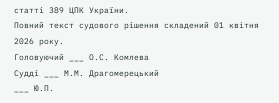статті 389 ЦПК України.
Повний текст судового рішення складений 01 квітня 2026 року.
Головуючий ___ О.С. Комлева
Судді ___ М.М. Драгомерецький
___ Ю.П.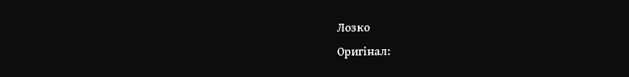Лозко
Оригінал: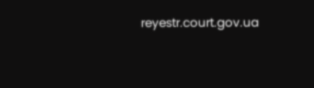reyestr.court.gov.ua